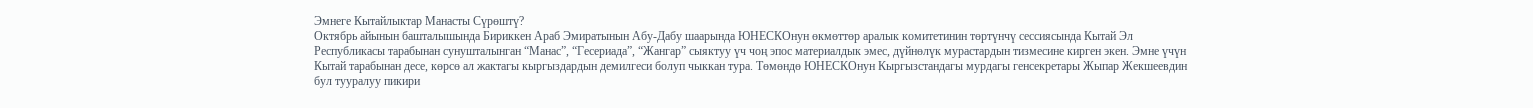Эмнеге Кытайлыктар Манасты Сүрөштү?
Октябрь айынын башталышында Бириккен Араб Эмиратынын Абу-Дабу шаарында ЮНЕСКОнун өкмөттөр аралык комитетинин төртүнчү сессиясында Кытай Эл Республикасы тарабынан сунушталынган “Манас”, “Гесериада”, “Жангар” сыяктуу үч чоң эпос материалдык эмес, дүйнөлүк мурастардын тизмесине кирген экен. Эмне үчүн Кытай тарабынан десе, көрсө ал жактагы кыргыздардын демилгеси болуп чыккан тура. Төмөндө ЮНЕСКОнун Кыргызстандагы мурдагы генсекретары Жыпар Жекшеевдин бул тууралуу пикири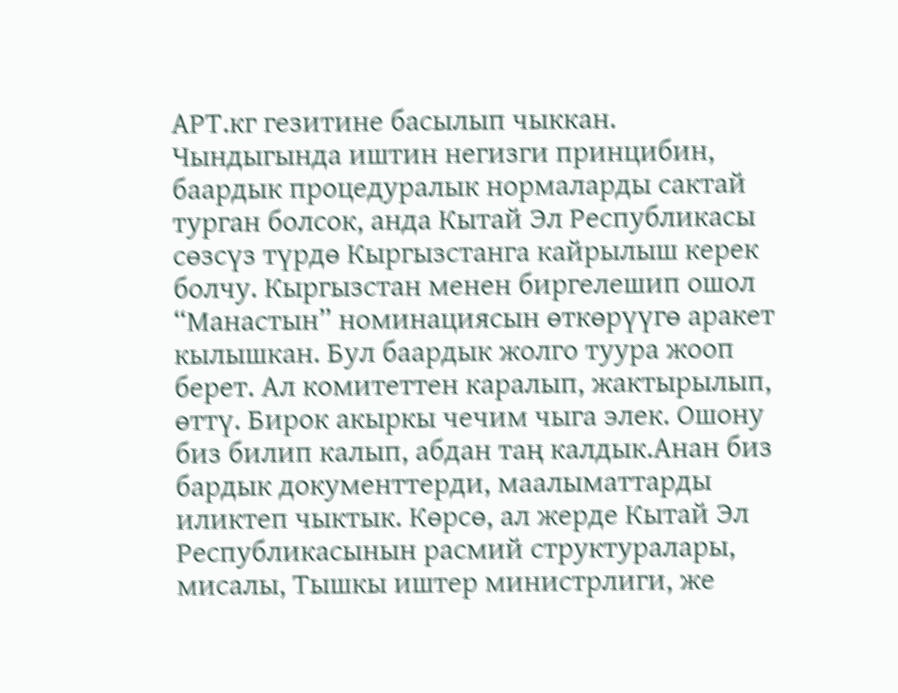АРТ.кг гезитине басылып чыккан.
Чындыгында иштин негизги принцибин, баардык процедуралык нормаларды сактай турган болсок, анда Кытай Эл Республикасы сөзсүз түрдө Кыргызстанга кайрылыш керек болчу. Кыргызстан менен биргелешип ошол “Манастын” номинациясын өткөрүүгө аракет кылышкан. Бул баардык жолго туура жооп берет. Ал комитеттен каралып, жактырылып, өттү. Бирок акыркы чечим чыга элек. Ошону биз билип калып, абдан таң калдык.Анан биз бардык документтерди, маалыматтарды иликтеп чыктык. Көрсө, ал жерде Кытай Эл Республикасынын расмий структуралары, мисалы, Тышкы иштер министрлиги, же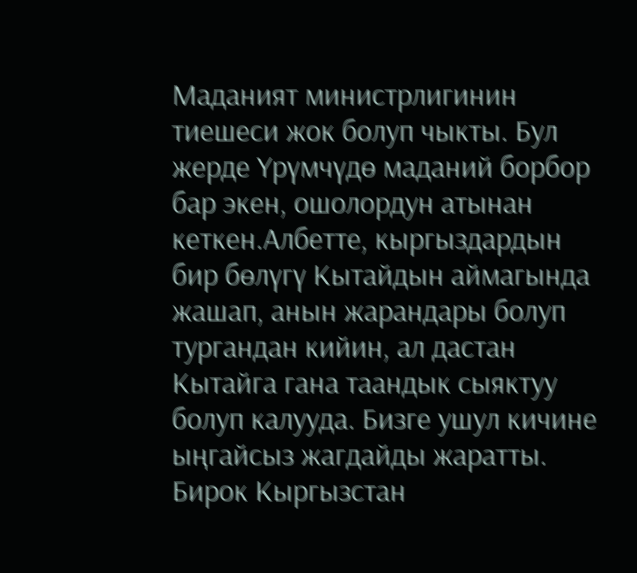Маданият министрлигинин тиешеси жок болуп чыкты. Бул жерде Үрүмчүдө маданий борбор бар экен, ошолордун атынан кеткен.Албетте, кыргыздардын бир бөлүгү Кытайдын аймагында жашап, анын жарандары болуп тургандан кийин, ал дастан Кытайга гана таандык сыяктуу болуп калууда. Бизге ушул кичине ыңгайсыз жагдайды жаратты. Бирок Кыргызстан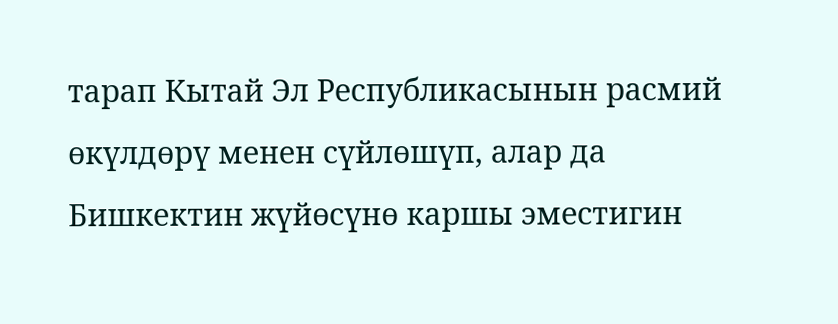тарап Кытай Эл Республикасынын расмий өкүлдөрү менен сүйлөшүп, алар да Бишкектин жүйөсүнө каршы эместигин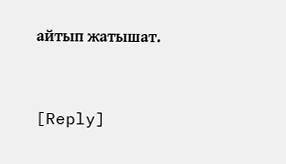айтып жатышат.



[Reply]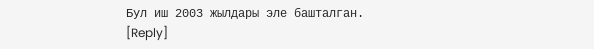Бул иш 2003 жылдары эле башталган.
[Reply]